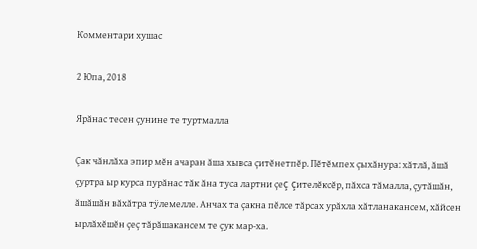Комментари хушас

2 Юпа, 2018

Ярăнас тесен çунине те туртмалла

Çак чăнлăха эпир мĕн ачаран ăша хывса çитĕнетпĕр. Пĕтĕмпех çыхăнура: хăтлă, ăшă çуртра ыр курса пурăнас тăк ăна туса лартни çеç çителĕксĕр, пăхса тăмалла, çутăшăн, ăшăшăн вăхăтра тÿлемелле. Анчах та çакна пĕлсе тăрсах урăхла хăтланакансем, хăйсен ырлăхĕшĕн çеç тăрăшакансем те çук мар-ха.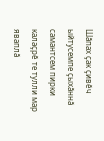Шăпах çак çивĕч ыйтусемпе çыхăннă самантсем пирки калаçрĕ те тулли мар яваплă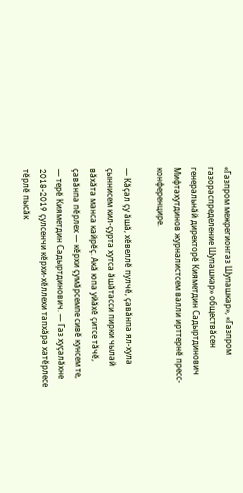«Газпром межрегионгаз Шупашкар», «Газпром газораспределение Шупашкар» обществăсен генеральнăй директорĕ Кияметдин Садыртдинович Мифтахутдинов журналистсем валли ирттернĕ пресс-конференцире.

— Кăçал çу ăшă, хĕвеллĕ пулчĕ, çавăнпа ял-хула çыннисем кил-çурта хутса ăшăтасси пирки чылай вăхăта манса кайрĕç. Акă юпа уйăхĕ çитсе тăчĕ, çавăнпа пĕрлех — кĕрхи çумăрсемпе сивĕ кунсем те, — терĕ Кияметдин Садыртдинович. — Газ хуçалăхне 2018-2019 çулсенчи кĕрхи-хĕллехи тапхăра хатĕрлесе тĕрлĕ пысăк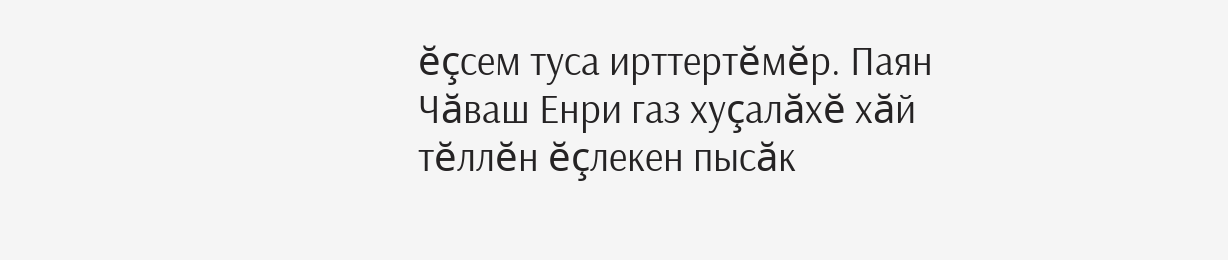ĕçсем туса ирттертĕмĕр. Паян Чăваш Енри газ хуçалăхĕ хăй тĕллĕн ĕçлекен пысăк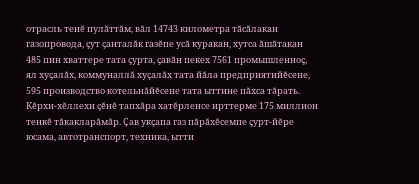отрасль тенĕ пулăттăм, вăл 14743 километра тăсăлакан газопровода, çут çанталăк газĕпе усă куракан, хутса ăшăтакан 485 пин хваттере тата çурта, çавăн пекех 7561 промышленноç, ял хуçалăх, коммуналлă хуçалăх тата йăла предприятийĕсене, 595 производство котельнăйĕсене тата ыттине пăхса тăрать.
Кĕрхи-хĕллехи çĕнĕ тапхăра хатĕрленсе ирттерме 175 миллион тенкĕ тăкакларăмăр. Çав укçапа газ пăрăхĕсемпе çурт-йĕре юсама, автотранспорт, техника, ытти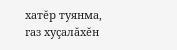хатĕр туянма, газ хуçалăхĕн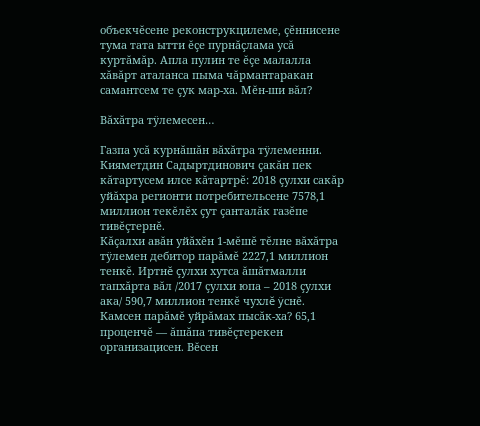объекчĕсене реконструкцилеме, çĕннисене тума тата ытти ĕçе пурнăçлама усă куртăмăр. Апла пулин те ĕçе малалла хăвăрт аталанса пыма чăрмантаракан самантсем те çук мар-ха. Мĕн-ши вăл?

Вăхăтра тÿлемесен…

Газпа усă курнăшăн вăхăтра тÿлеменни. Кияметдин Садыртдинович çакăн пек кăтартусем илсе кăтартрĕ: 2018 çулхи сакăр уйăхра регионти потребительсене 7578,1 миллион текĕлĕх çут çанталăк газĕпе тивĕçтернĕ.
Кăçалхи авăн уйăхĕн 1-мĕшĕ тĕлне вăхăтра тÿлемен дебитор парăмĕ 2227,1 миллион тенкĕ. Иртнĕ çулхи хутса ăшăтмалли тапхăрта вăл /2017 çулхи юпа – 2018 çулхи ака/ 590,7 миллион тенкĕ чухлĕ ÿснĕ.
Камсен парăмĕ уйрăмах пысăк-ха? 65,1 проценчĕ — ăшăпа тивĕçтерекен организацисен. Вĕсен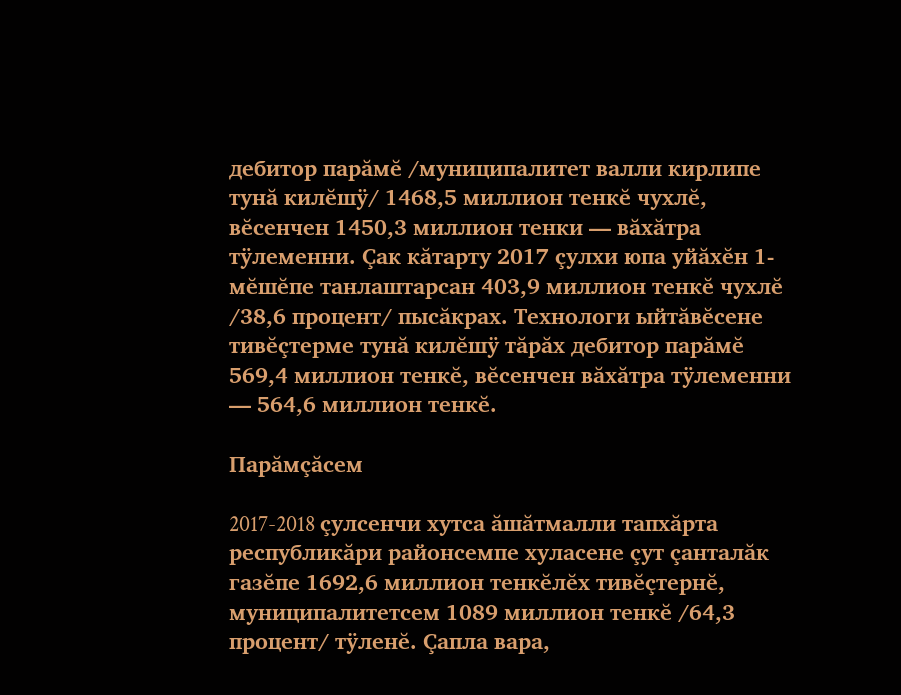дебитор парăмĕ /муниципалитет валли кирлипе тунă килĕшÿ/ 1468,5 миллион тенкĕ чухлĕ, вĕсенчен 1450,3 миллион тенки — вăхăтра тÿлеменни. Çак кăтарту 2017 çулхи юпа уйăхĕн 1-мĕшĕпе танлаштарсан 403,9 миллион тенкĕ чухлĕ /38,6 процент/ пысăкрах. Технологи ыйтăвĕсене тивĕçтерме тунă килĕшÿ тăрăх дебитор парăмĕ 569,4 миллион тенкĕ, вĕсенчен вăхăтра тÿлеменни — 564,6 миллион тенкĕ.

Парăмçăсем

2017-2018 çулсенчи хутса ăшăтмалли тапхăрта республикăри районсемпе хуласене çут çанталăк газĕпе 1692,6 миллион тенкĕлĕх тивĕçтернĕ, муниципалитетсем 1089 миллион тенкĕ /64,3 процент/ тÿленĕ. Çапла вара,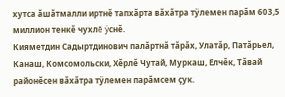хутса ăшăтмалли иртнĕ тапхăрта вăхăтра тÿлемен парăм 603,5 миллион тенкĕ чухлĕ ÿснĕ.
Кияметдин Садыртдинович палăртнă тăрăх, Улатăр, Патăрьел, Канаш, Комсомольски, Хĕрлĕ Чутай, Муркаш, Елчĕк, Тăвай районĕсен вăхăтра тÿлемен парăмсем çук.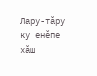Лару-тăру ку енĕпе хăш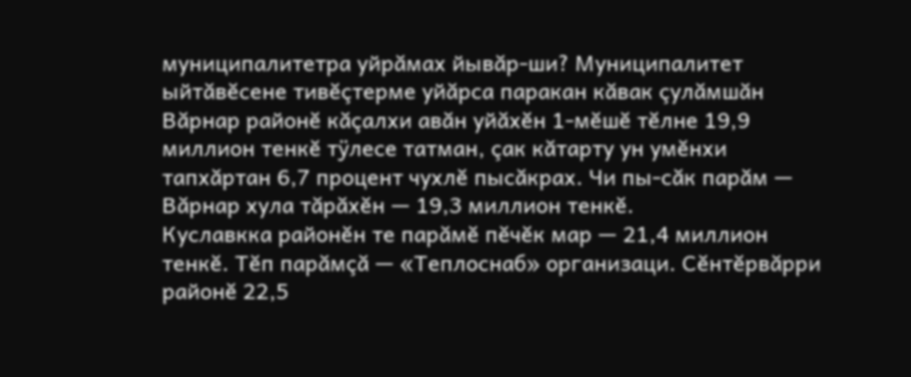муниципалитетра уйрăмах йывăр-ши? Муниципалитет ыйтăвĕсене тивĕçтерме уйăрса паракан кăвак çулăмшăн Вăрнар районĕ кăçалхи авăн уйăхĕн 1-мĕшĕ тĕлне 19,9 миллион тенкĕ тÿлесе татман, çак кăтарту ун умĕнхи тапхăртан 6,7 процент чухлĕ пысăкрах. Чи пы-сăк парăм — Вăрнар хула тăрăхĕн — 19,3 миллион тенкĕ.
Куславкка районĕн те парăмĕ пĕчĕк мар — 21,4 миллион тенкĕ. Тĕп парăмçă — «Теплоснаб» организаци. Сĕнтĕрвăрри районĕ 22,5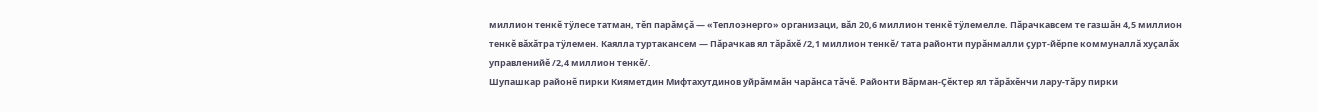миллион тенкĕ тÿлесе татман, тĕп парăмçă — «Теплоэнерго» организаци, вăл 20,6 миллион тенкĕ тÿлемелле. Пăрачкавсем те газшăн 4,5 миллион тенкĕ вăхăтра тÿлемен. Каялла туртакансем — Пăрачкав ял тăрăхĕ /2,1 миллион тенкĕ/ тата районти пурăнмалли çурт-йĕрпе коммуналлă хуçалăх управленийĕ /2,4 миллион тенкĕ/.
Шупашкар районĕ пирки Кияметдин Мифтахутдинов уйрăммăн чарăнса тăчĕ. Районти Вăрман-Çĕктер ял тăрăхĕнчи лару-тăру пирки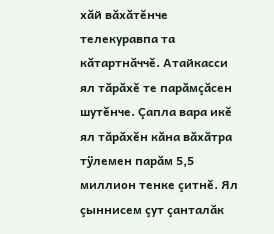хăй вăхăтĕнче телекуравпа та кăтартнăччĕ. Атайкасси ял тăрăхĕ те парăмçăсен шутĕнче. Çапла вара икĕ ял тăрăхĕн кăна вăхăтра тÿлемен парăм 5,5 миллион тенке çитнĕ. Ял çыннисем çут çанталăк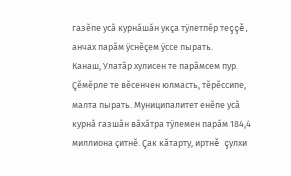газĕпе усă курнăшăн укçа тÿлетпĕр теççĕ, анчах парăм ÿснĕçем ÿссе пырать.
Канаш, Улатăр хулисен те парăмсем пур. Çĕмĕрле те вĕсенчен юлмасть, тĕрĕссипе, малта пырать. Муниципалитет енĕпе усă курнă газшăн вăхăтра тÿлемен парăм 184,4 миллиона çитнĕ. Çак кăтарту, иртнĕ çулхи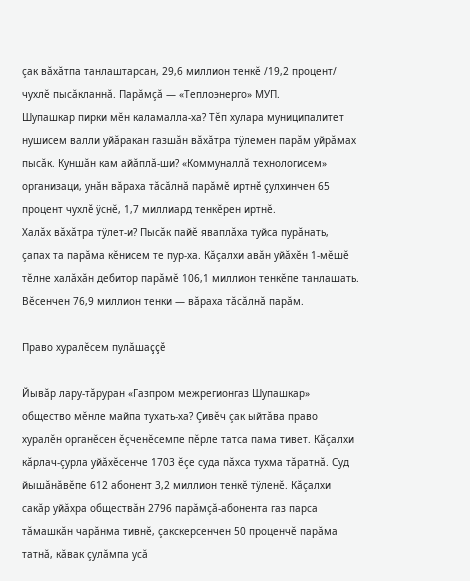çак вăхăтпа танлаштарсан, 29,6 миллион тенкĕ /19,2 процент/ чухлĕ пысăкланнă. Парăмçă — «Теплоэнерго» МУП.
Шупашкар пирки мĕн каламалла-ха? Тĕп хулара муниципалитет нушисем валли уйăракан газшăн вăхăтра тÿлемен парăм уйрăмах пысăк. Куншăн кам айăплă-ши? «Коммуналлă технологисем» организаци, унăн вăраха тăсăлнă парăмĕ иртнĕ çулхинчен 65 процент чухлĕ ÿснĕ, 1,7 миллиард тенкĕрен иртнĕ.
Халăх вăхăтра тÿлет-и? Пысăк пайĕ яваплăха туйса пурăнать, çапах та парăма кĕнисем те пур-ха. Кăçалхи авăн уйăхĕн 1-мĕшĕ тĕлне халăхăн дебитор парăмĕ 106,1 миллион тенкĕпе танлашать. Вĕсенчен 76,9 миллион тенки — вăраха тăсăлнă парăм.

Право хуралĕсем пулăшаççĕ

Йывăр лару-тăруран «Газпром межрегионгаз Шупашкар» общество мĕнле майпа тухать-ха? Çивĕч çак ыйтăва право хуралĕн органĕсен ĕçченĕсемпе пĕрле татса пама тивет. Кăçалхи кăрлач-çурла уйăхĕсенче 1703 ĕçе суда пăхса тухма тăратнă. Суд йышăнăвĕпе 612 абонент 3,2 миллион тенкĕ тÿленĕ. Кăçалхи сакăр уйăхра обществăн 2796 парăмçă-абонента газ парса тăмашкăн чарăнма тивнĕ, çакскерсенчен 50 проценчĕ парăма татнă, кăвак çулăмпа усă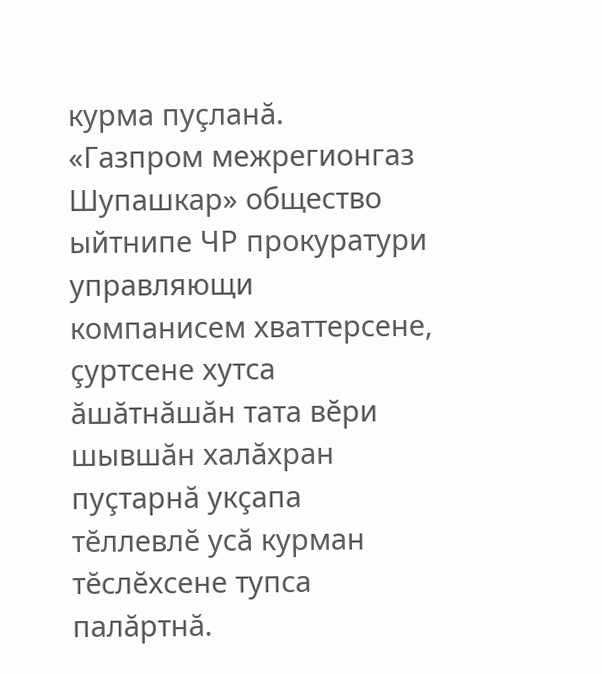курма пуçланă.
«Газпром межрегионгаз Шупашкар» общество ыйтнипе ЧР прокуратури управляющи компанисем хваттерсене, çуртсене хутса ăшăтнăшăн тата вĕри шывшăн халăхран пуçтарнă укçапа тĕллевлĕ усă курман тĕслĕхсене тупса палăртнă.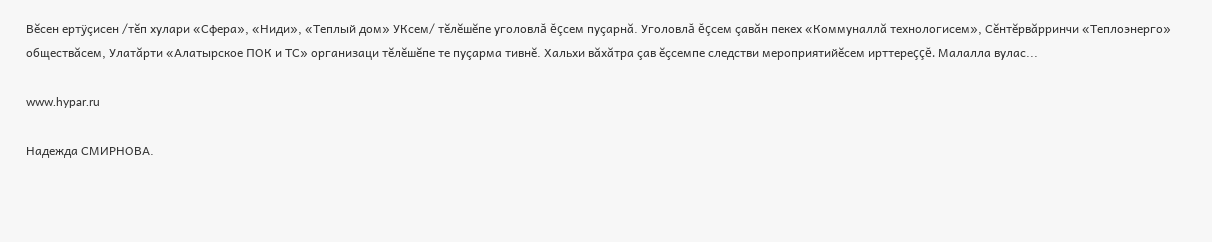Вĕсен ертÿçисен /тĕп хулари «Сфера», «Ниди», «Теплый дом» УКсем/ тĕлĕшĕпе уголовлă ĕçсем пуçарнă. Уголовлă ĕçсем çавăн пекех «Коммуналлă технологисем», Сĕнтĕрвăрринчи «Теплоэнерго» обществăсем, Улатăрти «Алатырское ПОК и ТС» организаци тĕлĕшĕпе те пуçарма тивнĕ. Хальхи вăхăтра çав ĕçсемпе следстви мероприятийĕсем ирттереççĕ. Малалла вулас...

www.hypar.ru

Надежда СМИРНОВА.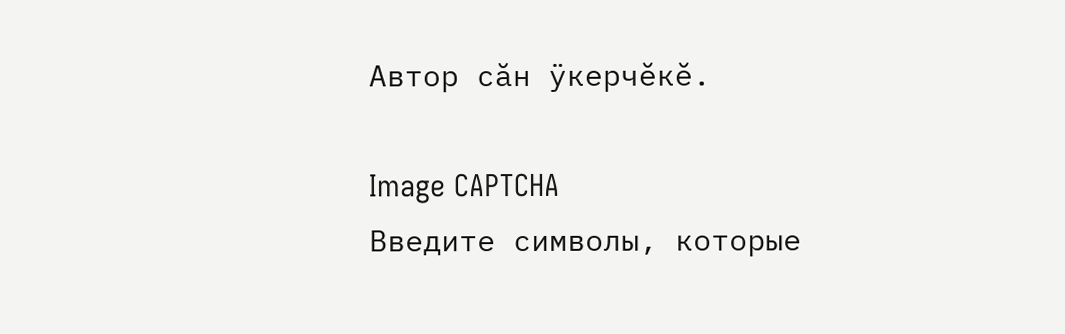Автор сăн ÿкерчĕкĕ.

Image CAPTCHA
Введите символы, которые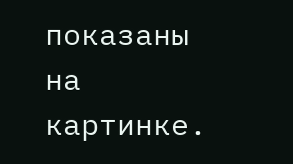показаны на картинке.